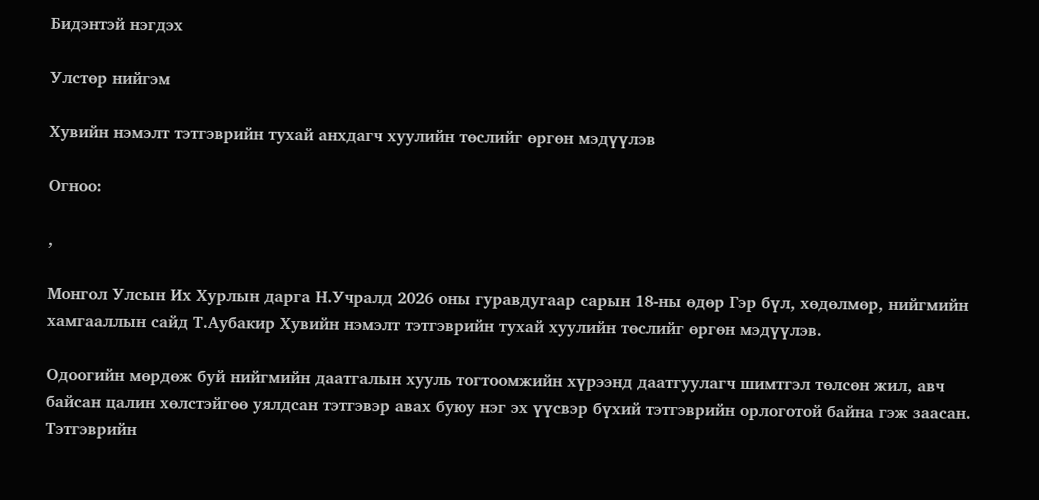Бидэнтэй нэгдэх

Улстөр нийгэм

Хувийн нэмэлт тэтгэврийн тухай анхдагч хуулийн төслийг өргөн мэдүүлэв

Огноо:

,

Монгол Улсын Их Хурлын дарга Н.Учралд 2026 оны гуравдугаар сарын 18-ны өдөр Гэр бүл, хөдөлмөр, нийгмийн хамгааллын сайд Т.Аубакир Хувийн нэмэлт тэтгэврийн тухай хуулийн төслийг өргөн мэдүүлэв.

Одоогийн мөрдөж буй нийгмийн даатгалын хууль тогтоомжийн хүрээнд даатгуулагч шимтгэл төлсөн жил, авч байсан цалин хөлстэйгөө уялдсан тэтгэвэр авах буюу нэг эх үүсвэр бүхий тэтгэврийн орлоготой байна гэж заасан. Тэтгэврийн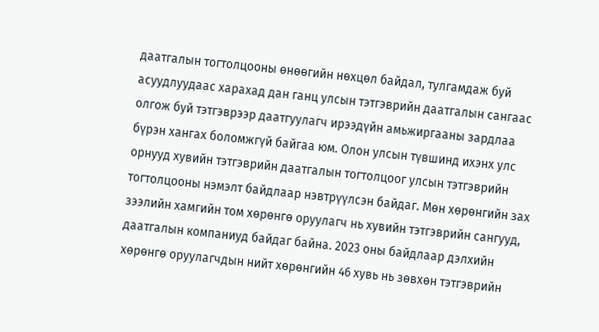даатгалын тогтолцооны өнөөгийн нөхцөл байдал, тулгамдаж буй асуудлуудаас харахад дан ганц улсын тэтгэврийн даатгалын сангаас олгож буй тэтгэврээр даатгуулагч ирээдүйн амьжиргааны зардлаа бүрэн хангах боломжгүй байгаа юм. Олон улсын түвшинд ихэнх улс орнууд хувийн тэтгэврийн даатгалын тогтолцоог улсын тэтгэврийн тогтолцооны нэмэлт байдлаар нэвтрүүлсэн байдаг. Мөн хөрөнгийн зах зээлийн хамгийн том хөрөнгө оруулагч нь хувийн тэтгэврийн сангууд, даатгалын компаниуд байдаг байна. 2023 оны байдлаар дэлхийн хөрөнгө оруулагчдын нийт хөрөнгийн 46 хувь нь зөвхөн тэтгэврийн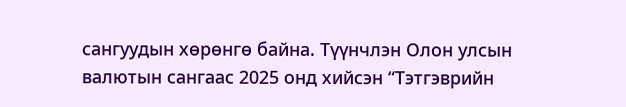сангуудын хөрөнгө байна. Түүнчлэн Олон улсын валютын сангаас 2025 онд хийсэн “Тэтгэврийн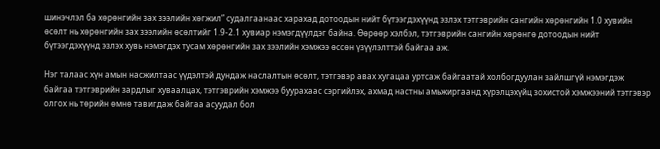шинэчлэл ба хөрөнгийн зах зээлийн хөгжил” судалгаанаас харахад дотоодын нийт бүтээгдэхүүнд эзлэх тэтгэврийн сангийн хөрөнгийн 1.0 хувийн өсөлт нь хөрөнгийн зах зээлийн өсөлтийг 1.9-2.1 хувиар нэмэгдүүлдэг байна. Өөрөөр хэлбэл, тэтгэврийн сангийн хөрөнгө дотоодын нийт бүтээгдэхүүнд эзлэх хувь нэмэгдэх тусам хөрөнгийн зах зээлийн хэмжээ өссөн үзүүлэлттэй байгаа аж.

Нэг талаас хүн амын насжилтаас үүдэлтэй дундаж наслалтын өсөлт, тэтгэвэр авах хугацаа уртсаж байгаатай холбогдуулан зайлшгүй нэмэгдэж байгаа тэтгэврийн зардлыг хуваалцах, тэтгэврийн хэмжээ буурахаас сэргийлэх, ахмад настны амьжиргаанд хүрэлцэхүйц зохистой хэмжээний тэтгэвэр олгох нь төрийн өмнө тавигдаж байгаа асуудал бол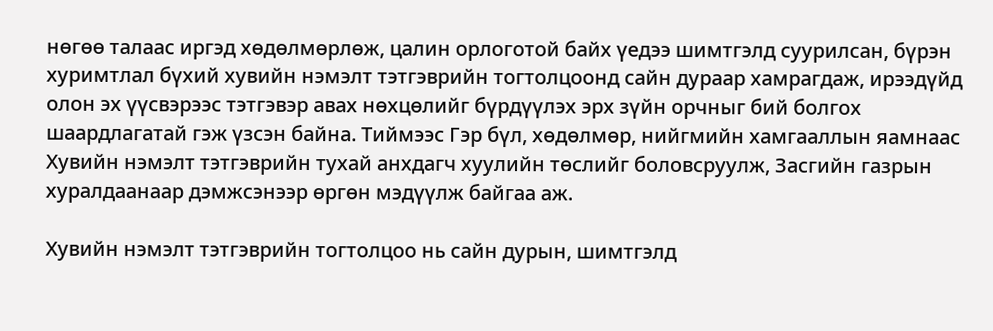нөгөө талаас иргэд хөдөлмөрлөж, цалин орлоготой байх үедээ шимтгэлд суурилсан, бүрэн хуримтлал бүхий хувийн нэмэлт тэтгэврийн тогтолцоонд сайн дураар хамрагдаж, ирээдүйд олон эх үүсвэрээс тэтгэвэр авах нөхцөлийг бүрдүүлэх эрх зүйн орчныг бий болгох шаардлагатай гэж үзсэн байна. Тиймээс Гэр бүл, хөдөлмөр, нийгмийн хамгааллын яамнаас Хувийн нэмэлт тэтгэврийн тухай анхдагч хуулийн төслийг боловсруулж, Засгийн газрын хуралдаанаар дэмжсэнээр өргөн мэдүүлж байгаа аж.

Хувийн нэмэлт тэтгэврийн тогтолцоо нь сайн дурын, шимтгэлд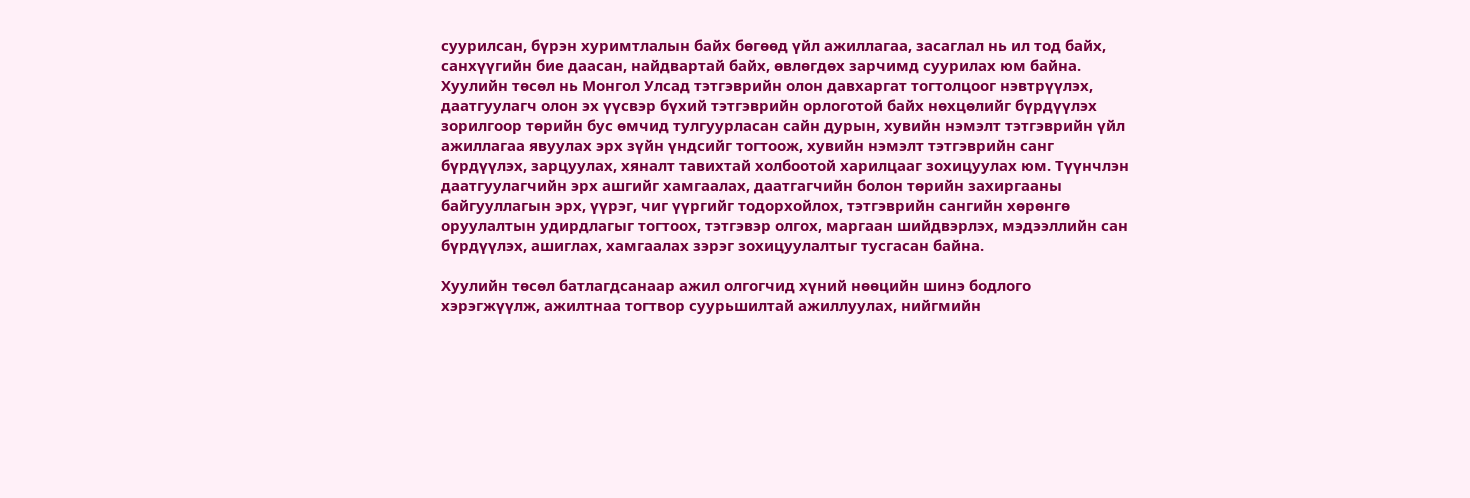суурилсан, бүрэн хуримтлалын байх бөгөөд үйл ажиллагаа, засаглал нь ил тод байх, санхүүгийн бие даасан, найдвартай байх, өвлөгдөх зарчимд суурилах юм байна. Хуулийн төсөл нь Монгол Улсад тэтгэврийн олон давхаргат тогтолцоог нэвтрүүлэх, даатгуулагч олон эх үүсвэр бүхий тэтгэврийн орлоготой байх нөхцөлийг бүрдүүлэх зорилгоор төрийн бус өмчид тулгуурласан сайн дурын, хувийн нэмэлт тэтгэврийн үйл ажиллагаа явуулах эрх зүйн үндсийг тогтоож, хувийн нэмэлт тэтгэврийн санг бүрдүүлэх, зарцуулах, хяналт тавихтай холбоотой харилцааг зохицуулах юм. Түүнчлэн даатгуулагчийн эрх ашгийг хамгаалах, даатгагчийн болон төрийн захиргааны байгууллагын эрх, үүрэг, чиг үүргийг тодорхойлох, тэтгэврийн сангийн хөрөнгө оруулалтын удирдлагыг тогтоох, тэтгэвэр олгох, маргаан шийдвэрлэх, мэдээллийн сан бүрдүүлэх, ашиглах, хамгаалах зэрэг зохицуулалтыг тусгасан байна.

Хуулийн төсөл батлагдсанаар ажил олгогчид хүний нөөцийн шинэ бодлого хэрэгжүүлж, ажилтнаа тогтвор суурьшилтай ажиллуулах, нийгмийн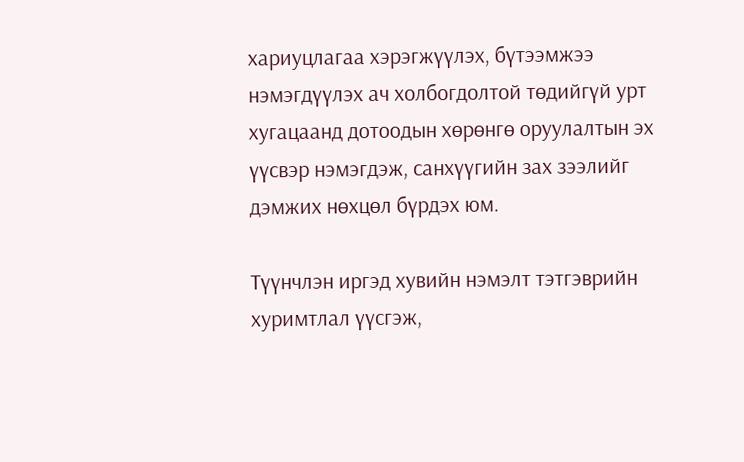хариуцлагаа хэрэгжүүлэх, бүтээмжээ нэмэгдүүлэх ач холбогдолтой төдийгүй урт хугацаанд дотоодын хөрөнгө оруулалтын эх үүсвэр нэмэгдэж, санхүүгийн зах зээлийг дэмжих нөхцөл бүрдэх юм.

Түүнчлэн иргэд хувийн нэмэлт тэтгэврийн хуримтлал үүсгэж,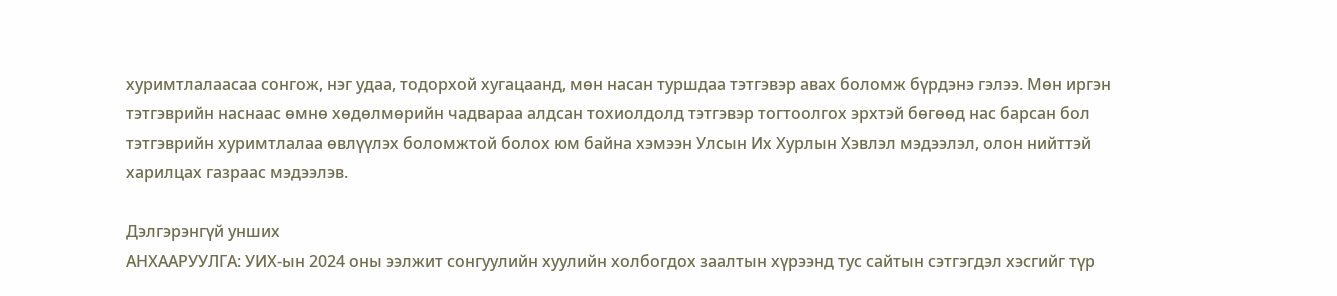хуримтлалаасаа сонгож, нэг удаа, тодорхой хугацаанд, мөн насан туршдаа тэтгэвэр авах боломж бүрдэнэ гэлээ. Мөн иргэн тэтгэврийн наснаас өмнө хөдөлмөрийн чадвараа алдсан тохиолдолд тэтгэвэр тогтоолгох эрхтэй бөгөөд нас барсан бол тэтгэврийн хуримтлалаа өвлүүлэх боломжтой болох юм байна хэмээн Улсын Их Хурлын Хэвлэл мэдээлэл, олон нийттэй харилцах газраас мэдээлэв.

Дэлгэрэнгүй унших
АНХААРУУЛГА: УИХ-ын 2024 оны ээлжит сонгуулийн хуулийн холбогдох заалтын хүрээнд тус сайтын сэтгэгдэл хэсгийг түр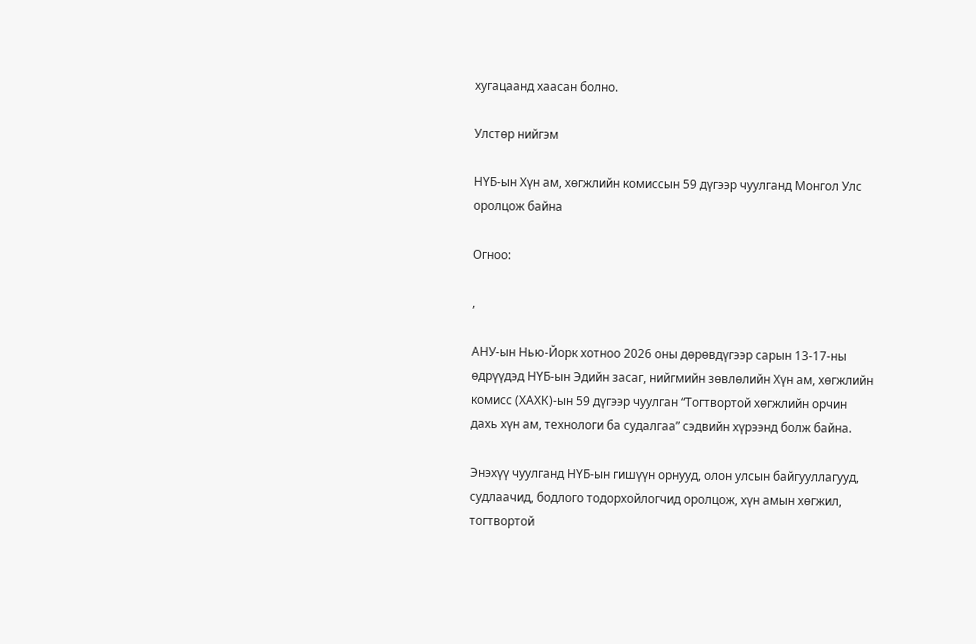хугацаанд хаасан болно.

Улстөр нийгэм

НҮБ-ын Хүн ам, хөгжлийн комиссын 59 дүгээр чуулганд Монгол Улс оролцож байна

Огноо:

,

АНУ-ын Нью-Йорк хотноо 2026 оны дөрөвдүгээр сарын 13-17-ны өдрүүдэд НҮБ-ын Эдийн засаг, нийгмийн зөвлөлийн Хүн ам, хөгжлийн комисс (ХАХК)-ын 59 дүгээр чуулган “Тогтвортой хөгжлийн орчин дахь хүн ам, технологи ба судалгаа” сэдвийн хүрээнд болж байна.

Энэхүү чуулганд НҮБ-ын гишүүн орнууд, олон улсын байгууллагууд, судлаачид, бодлого тодорхойлогчид оролцож, хүн амын хөгжил, тогтвортой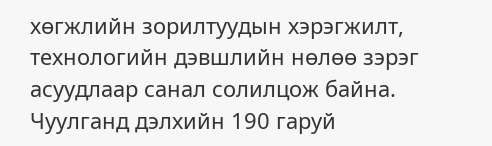хөгжлийн зорилтуудын хэрэгжилт, технологийн дэвшлийн нөлөө зэрэг асуудлаар санал солилцож байна. Чуулганд дэлхийн 190 гаруй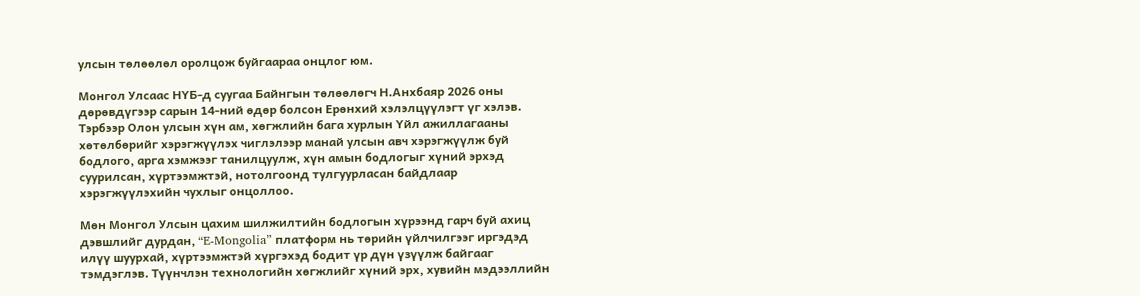улсын төлөөлөл оролцож буйгаараа онцлог юм.

Монгол Улсаас НҮБ-д суугаа Байнгын төлөөлөгч Н.Анхбаяр 2026 оны дөрөвдүгээр сарын 14-ний өдөр болсон Ерөнхий хэлэлцүүлэгт үг хэлэв. Тэрбээр Олон улсын хүн ам, хөгжлийн бага хурлын Үйл ажиллагааны хөтөлбөрийг хэрэгжүүлэх чиглэлээр манай улсын авч хэрэгжүүлж буй бодлого, арга хэмжээг танилцуулж, хүн амын бодлогыг хүний эрхэд суурилсан, хүртээмжтэй, нотолгоонд тулгуурласан байдлаар хэрэгжүүлэхийн чухлыг онцоллоо.

Мөн Монгол Улсын цахим шилжилтийн бодлогын хүрээнд гарч буй ахиц дэвшлийг дурдан, “E-Mongolia” платформ нь төрийн үйлчилгээг иргэдэд илүү шуурхай, хүртээмжтэй хүргэхэд бодит үр дүн үзүүлж байгааг тэмдэглэв. Түүнчлэн технологийн хөгжлийг хүний эрх, хувийн мэдээллийн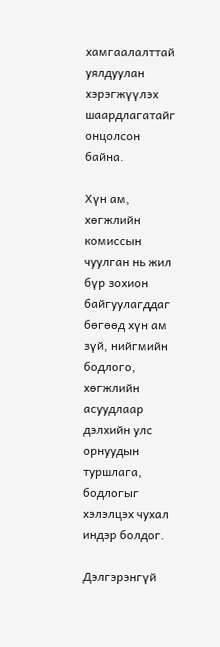хамгаалалттай уялдуулан хэрэгжүүлэх шаардлагатайг онцолсон байна.

Хүн ам, хөгжлийн комиссын чуулган нь жил бүр зохион байгуулагддаг бөгөөд хүн ам зүй, нийгмийн бодлого, хөгжлийн асуудлаар дэлхийн улс орнуудын туршлага, бодлогыг хэлэлцэх чухал индэр болдог.

Дэлгэрэнгүй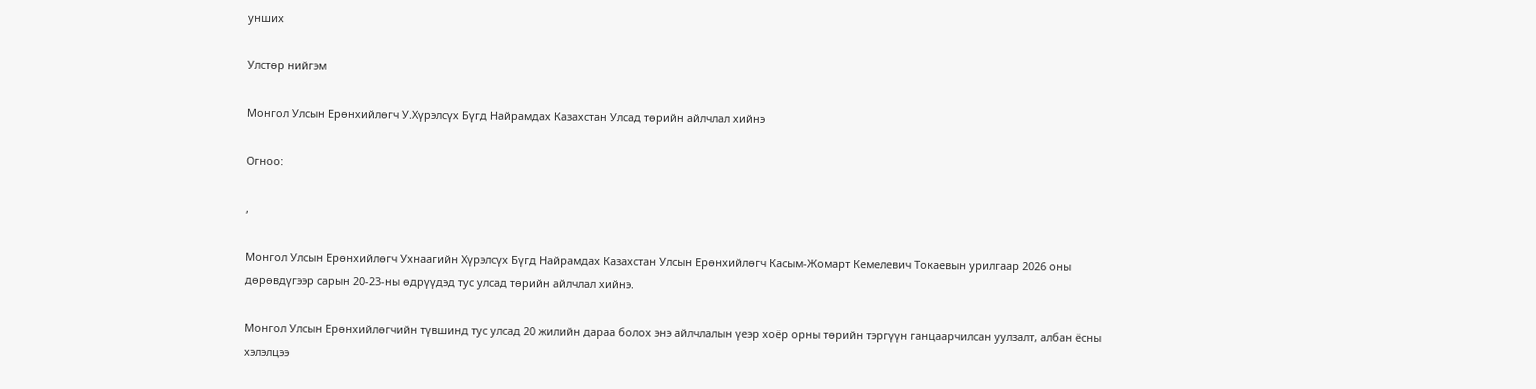унших

Улстөр нийгэм

Монгол Улсын Ерөнхийлөгч У.Хүрэлсүх Бүгд Найрамдах Казахстан Улсад төрийн айлчлал хийнэ

Огноо:

,

Монгол Улсын Ерөнхийлөгч Ухнаагийн Хүрэлсүх Бүгд Найрамдах Казахстан Улсын Ерөнхийлөгч Касым-Жомарт Кемелевич Токаевын урилгаар 2026 оны дөрөвдүгээр сарын 20-23-ны өдрүүдэд тус улсад төрийн айлчлал хийнэ.

Монгол Улсын Ерөнхийлөгчийн түвшинд тус улсад 20 жилийн дараа болох энэ айлчлалын үеэр хоёр орны төрийн тэргүүн ганцаарчилсан уулзалт, албан ёсны хэлэлцээ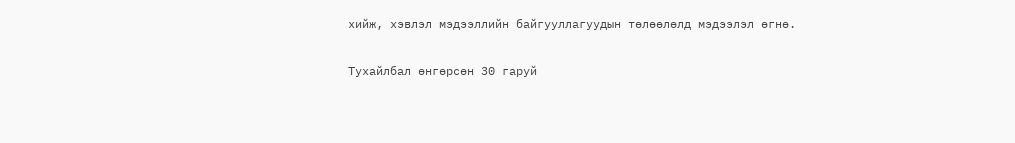хийж, хэвлэл мэдээллийн байгууллагуудын төлөөлөлд мэдээлэл өгнө.

Тухайлбал өнгөрсөн 30 гаруй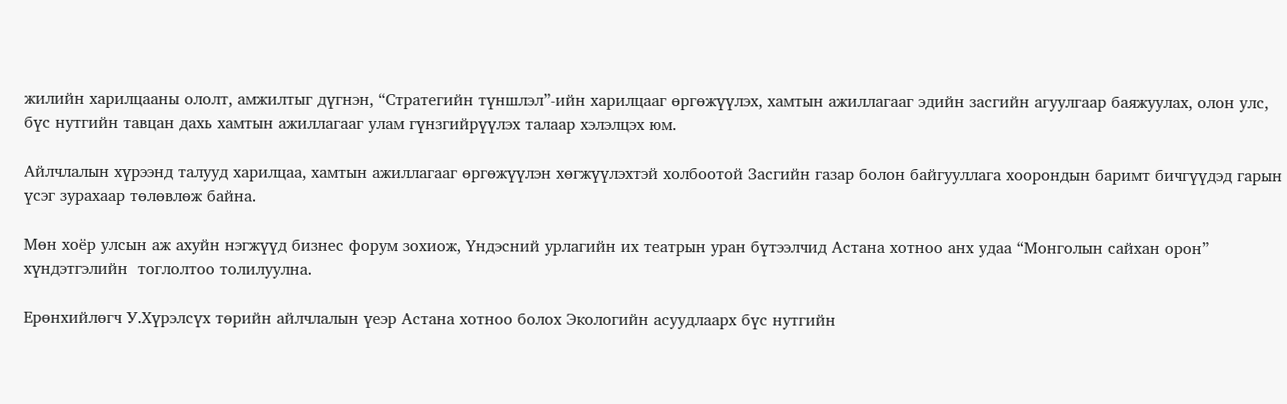жилийн харилцааны ололт, амжилтыг дүгнэн, “Стратегийн түншлэл”-ийн харилцааг өргөжүүлэх, хамтын ажиллагааг эдийн засгийн агуулгаар баяжуулах, олон улс, бүс нутгийн тавцан дахь хамтын ажиллагааг улам гүнзгийрүүлэх талаар хэлэлцэх юм.

Айлчлалын хүрээнд талууд харилцаа, хамтын ажиллагааг өргөжүүлэн хөгжүүлэхтэй холбоотой Засгийн газар болон байгууллага хоорондын баримт бичгүүдэд гарын үсэг зурахаар төлөвлөж байна.

Мөн хоёр улсын аж ахуйн нэгжүүд бизнес форум зохиож, Үндэсний урлагийн их театрын уран бүтээлчид Астана хотноо анх удаа “Монголын сайхан орон” хүндэтгэлийн  тоглолтоо толилуулна.

Ерөнхийлөгч У.Хүрэлсүх төрийн айлчлалын үеэр Астана хотноо болох Экологийн асуудлаарх бүс нутгийн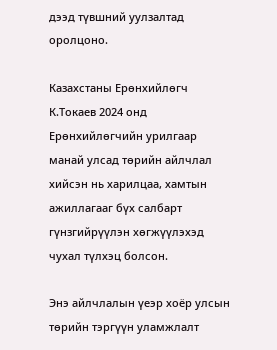дээд түвшний уулзалтад оролцоно.

Казахстаны Ерөнхийлөгч К.Токаев 2024 онд Ерөнхийлөгчийн урилгаар манай улсад төрийн айлчлал хийсэн нь харилцаа, хамтын ажиллагааг бүх салбарт гүнзгийрүүлэн хөгжүүлэхэд чухал түлхэц болсон.

Энэ айлчлалын үеэр хоёр улсын төрийн тэргүүн уламжлалт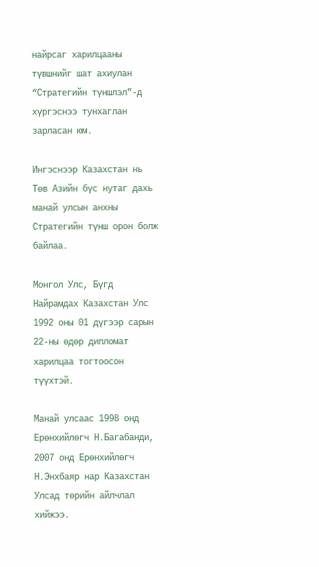найрсаг харилцааны түвшнийг шат ахиулан “Стратегийн түншлэл”-д хүргэснээ тунхаглан зарласан юм.

Ингэснээр Казахстан нь Төв Азийн бүс нутаг дахь манай улсын анхны Стратегийн түнш орон болж байлаа.

Монгол Улс, Бүгд Найрамдах Казахстан Улс 1992 оны 01 дүгээр сарын 22-ны өдөр дипломат харилцаа тогтоосон түүхтэй.

Манай улсаас 1998 онд Ерөнхийлөгч Н.Багабанди, 2007 онд Ерөнхийлөгч Н.Энхбаяр нар Казахстан Улсад төрийн айлчлал хийжээ.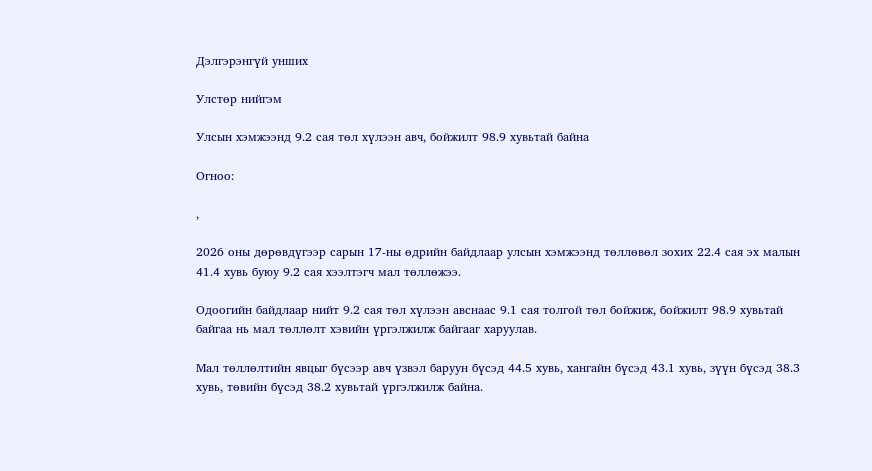Дэлгэрэнгүй унших

Улстөр нийгэм

Улсын хэмжээнд 9.2 сая төл хүлээн авч, бойжилт 98.9 хувьтай байна

Огноо:

,

2026 оны дөрөвдүгээр сарын 17-ны өдрийн байдлаар улсын хэмжээнд төллөвөл зохих 22.4 сая эх малын 41.4 хувь буюу 9.2 сая хээлтэгч мал төллөжээ.

Одоогийн байдлаар нийт 9.2 сая төл хүлээн авснаас 9.1 сая толгой төл бойжиж, бойжилт 98.9 хувьтай байгаа нь мал төллөлт хэвийн үргэлжилж байгааг харуулав.

Мал төллөлтийн явцыг бүсээр авч үзвэл баруун бүсэд 44.5 хувь, хангайн бүсэд 43.1 хувь, зүүн бүсэд 38.3 хувь, төвийн бүсэд 38.2 хувьтай үргэлжилж байна.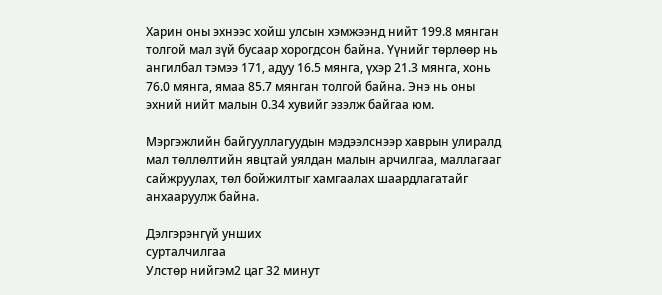Харин оны эхнээс хойш улсын хэмжээнд нийт 199.8 мянган толгой мал зүй бусаар хорогдсон байна. Үүнийг төрлөөр нь ангилбал тэмээ 171, адуу 16.5 мянга, үхэр 21.3 мянга, хонь 76.0 мянга, ямаа 85.7 мянган толгой байна. Энэ нь оны эхний нийт малын 0.34 хувийг эзэлж байгаа юм.

Мэргэжлийн байгууллагуудын мэдээлснээр хаврын улиралд мал төллөлтийн явцтай уялдан малын арчилгаа, маллагааг сайжруулах, төл бойжилтыг хамгаалах шаардлагатайг анхааруулж байна.

Дэлгэрэнгүй унших
сурталчилгаа
Улстөр нийгэм2 цаг 32 минут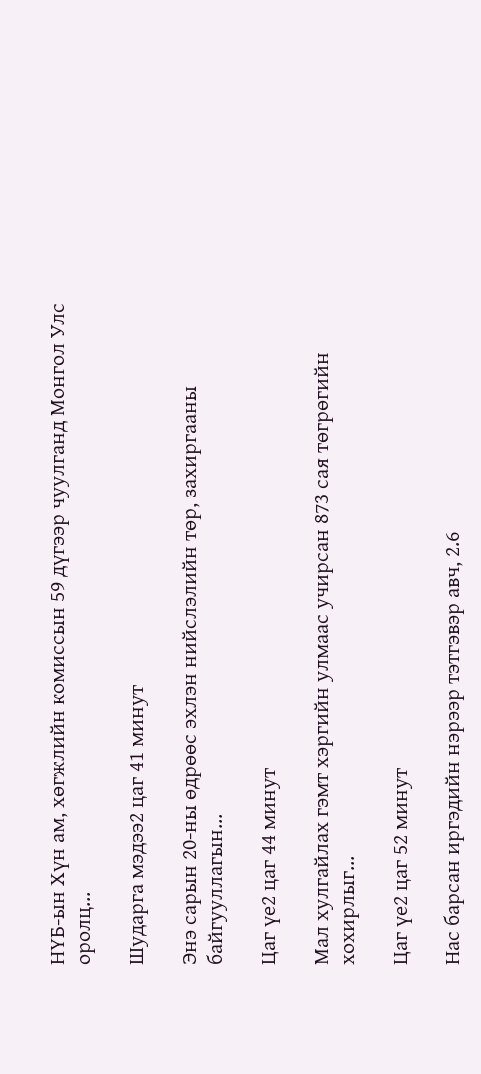НҮБ-ын Хүн ам, хөгжлийн комиссын 59 дүгээр чуулганд Монгол Улс оролц...

Шударга мэдээ2 цаг 41 минут

Энэ сарын 20-ны өдрөөс эхлэн нийслэлийн төр, захиргааны байгууллагын...

Цаг үе2 цаг 44 минут

Мал хулгайлах гэмт хэргийн улмаас учирсан 873 сая төгрөгийн хохирлыг...

Цаг үе2 цаг 52 минут

Нас барсан иргэдийн нэрээр тэтгэвэр авч, 2.6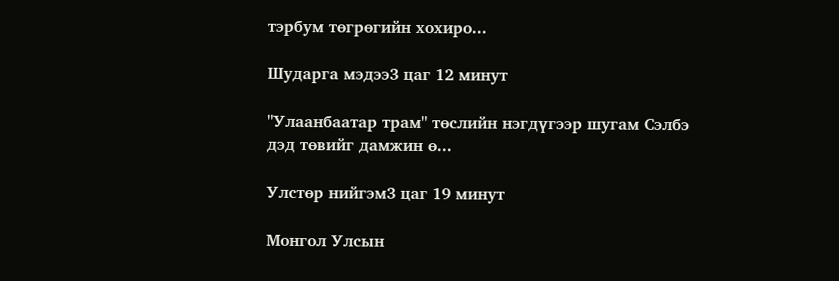тэрбум төгрөгийн хохиро...

Шударга мэдээ3 цаг 12 минут

"Улаанбаатар трам" төслийн нэгдүгээр шугам Сэлбэ дэд төвийг дамжин ө...

Улстөр нийгэм3 цаг 19 минут

Монгол Улсын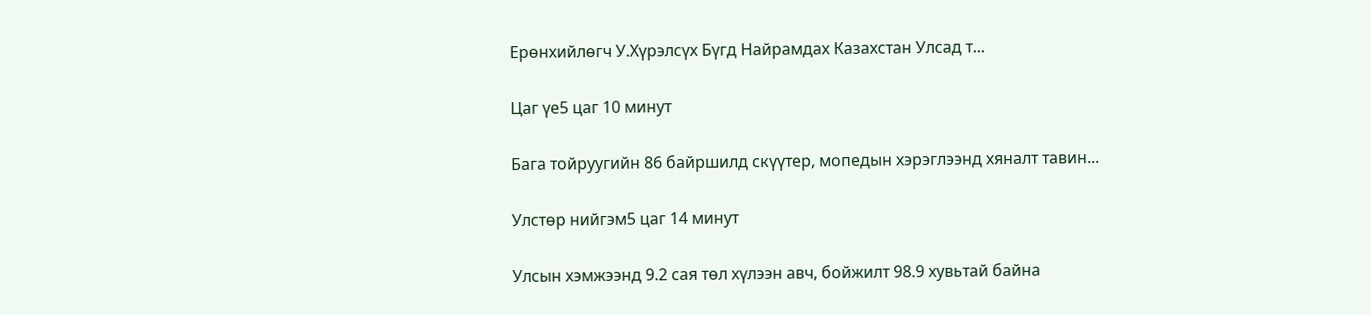Ерөнхийлөгч У.Хүрэлсүх Бүгд Найрамдах Казахстан Улсад т...

Цаг үе5 цаг 10 минут

Бага тойруугийн 86 байршилд скүүтер, мопедын хэрэглээнд хяналт тавин...

Улстөр нийгэм5 цаг 14 минут

Улсын хэмжээнд 9.2 сая төл хүлээн авч, бойжилт 98.9 хувьтай байна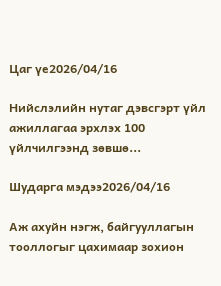Цаг үе2026/04/16

Нийслэлийн нутаг дэвсгэрт үйл ажиллагаа эрхлэх 100 үйлчилгээнд зөвшө...

Шударга мэдээ2026/04/16

Аж ахуйн нэгж, байгууллагын тооллогыг цахимаар зохион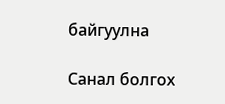байгуулна

Санал болгох